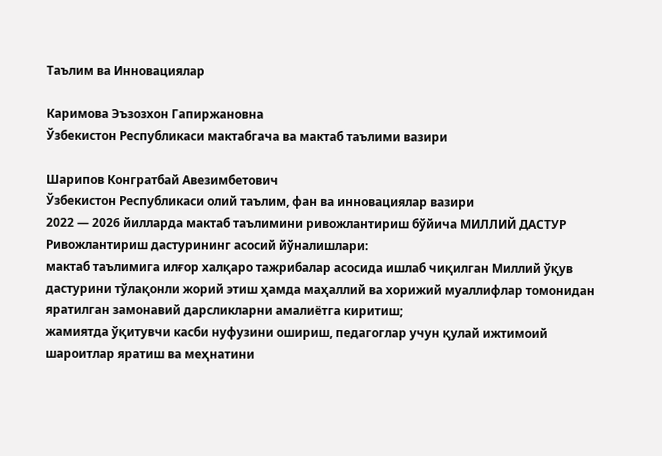Таълим ва Инновациялар

Каримова Эъзозхон Гапиржановна
Ўзбекистон Республикаси мактабгача ва мактаб таълими вазири

Шарипов Конгратбай Авезимбетович
Ўзбекистон Республикаси олий таълим, фан ва инновациялар вазири
2022 — 2026 йилларда мактаб таълимини ривожлантириш бўйича МИЛЛИЙ ДАСТУР
Ривожлантириш дастурининг асосий йўналишлари:
мактаб таълимига илғор халқаро тажрибалар асосида ишлаб чиқилган Миллий ўқув дастурини тўлақонли жорий этиш ҳамда маҳаллий ва хорижий муаллифлар томонидан яратилган замонавий дарсликларни амалиётга киритиш;
жамиятда ўқитувчи касби нуфузини ошириш, педагоглар учун қулай ижтимоий шароитлар яратиш ва меҳнатини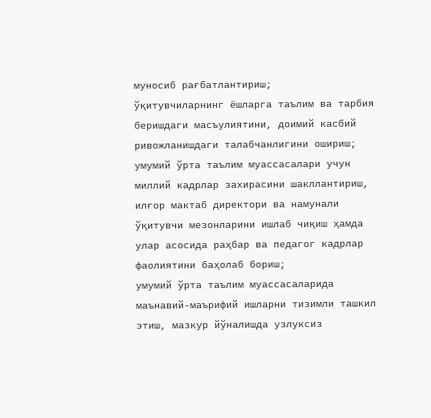муносиб рағбатлантириш;
ўқитувчиларнинг ёшларга таълим ва тарбия беришдаги масъулиятини, доимий касбий ривожланишдаги талабчанлигини ошириш;
умумий ўрта таълим муассасалари учун миллий кадрлар захирасини шакллантириш, илғор мактаб директори ва намунали ўқитувчи мезонларини ишлаб чиқиш ҳамда улар асосида раҳбар ва педагог кадрлар фаолиятини баҳолаб бориш;
умумий ўрта таълим муассасаларида маънавий-маърифий ишларни тизимли ташкил этиш, мазкур йўналишда узлуксиз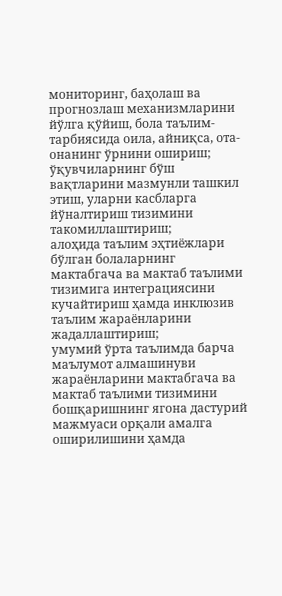мониторинг, баҳолаш ва прогнозлаш механизмларини йўлга қўйиш, бола таълим-тарбиясида оила, айниқса, ота-онанинг ўрнини ошириш;
ўқувчиларнинг бўш вақтларини мазмунли ташкил этиш, уларни касбларга йўналтириш тизимини такомиллаштириш;
алоҳида таълим эҳтиёжлари бўлган болаларнинг мактабгача ва мактаб таълими тизимига интеграциясини кучайтириш ҳамда инклюзив таълим жараёнларини жадаллаштириш;
умумий ўрта таълимда барча маълумот алмашинуви жараёнларини мактабгача ва мактаб таълими тизимини бошқаришнинг ягона дастурий мажмуаси орқали амалга оширилишини ҳамда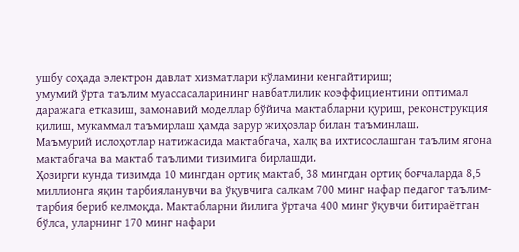ушбу соҳада электрон давлат хизматлари кўламини кенгайтириш;
умумий ўрта таълим муассасаларининг навбатлилик коэффициентини оптимал даражага етказиш, замонавий моделлар бўйича мактабларни қуриш, реконструкция қилиш, мукаммал таъмирлаш ҳамда зарур жиҳозлар билан таъминлаш.
Маъмурий ислоҳотлар натижасида мактабгача, халқ ва ихтисослашган таълим ягона мактабгача ва мактаб таълими тизимига бирлашди.
Ҳозирги кунда тизимда 10 мингдан ортиқ мактаб, 38 мингдан ортиқ боғчаларда 8,5 миллионга яқин тарбияланувчи ва ўқувчига салкам 700 минг нафар педагог таълим-тарбия бериб келмоқда. Мактабларни йилига ўртача 400 минг ўқувчи битираётган бўлса, уларнинг 170 минг нафари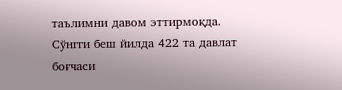таълимни давом эттирмоқда. Сўнгги беш йилда 422 та давлат боғчаси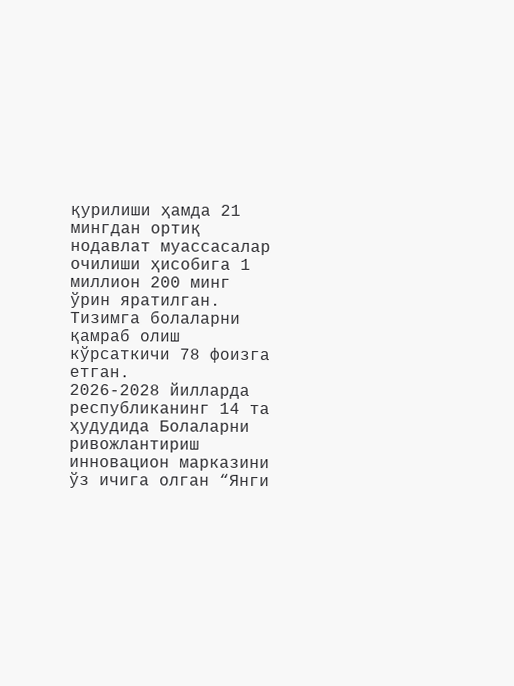қурилиши ҳамда 21 мингдан ортиқ нодавлат муассасалар очилиши ҳисобига 1 миллион 200 минг ўрин яратилган. Тизимга болаларни қамраб олиш кўрсаткичи 78 фоизга етган.
2026-2028 йилларда республиканинг 14 та ҳудудида Болаларни ривожлантириш инновацион марказини ўз ичига олган “Янги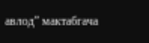авлод” мактабгача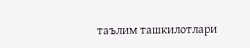таълим ташкилотлари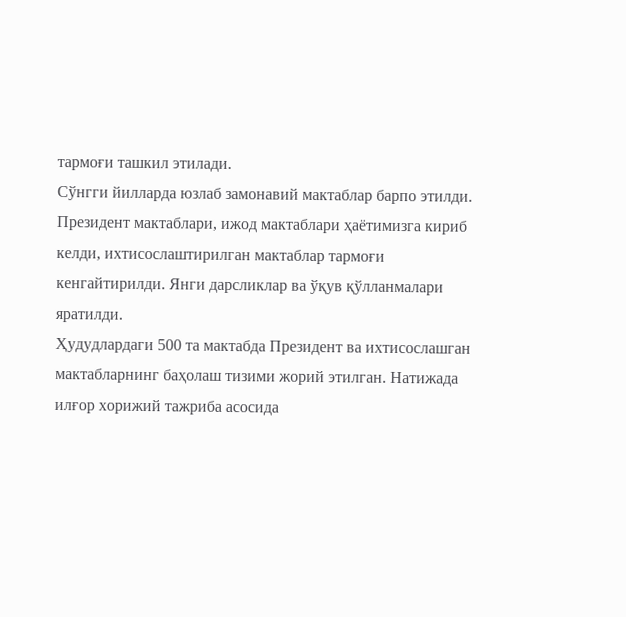тармоғи ташкил этилади.
Сўнгги йилларда юзлаб замонавий мактаблар барпо этилди. Президент мактаблари, ижод мактаблари ҳаётимизга кириб келди, ихтисослаштирилган мактаблар тармоғи кенгайтирилди. Янги дарсликлар ва ўқув қўлланмалари яратилди.
Ҳудудлардаги 500 та мактабда Президент ва ихтисослашган мактабларнинг баҳолаш тизими жорий этилган. Натижада илғор хорижий тажриба асосида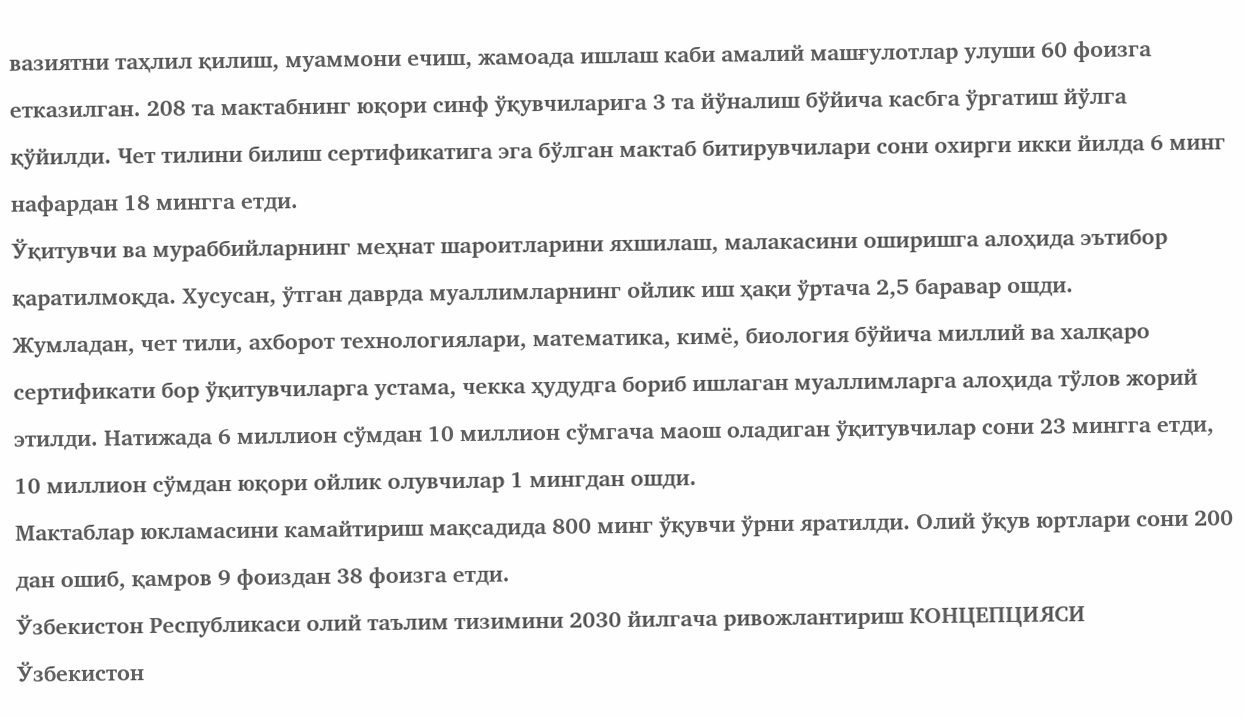вазиятни таҳлил қилиш, муаммони ечиш, жамоада ишлаш каби амалий машғулотлар улуши 60 фоизга етказилган. 208 та мактабнинг юқори синф ўқувчиларига 3 та йўналиш бўйича касбга ўргатиш йўлга қўйилди. Чет тилини билиш сертификатига эга бўлган мактаб битирувчилари сони охирги икки йилда 6 минг нафардан 18 мингга етди.
Ўқитувчи ва мураббийларнинг меҳнат шароитларини яхшилаш, малакасини оширишга алоҳида эътибор қаратилмоқда. Хусусан, ўтган даврда муаллимларнинг ойлик иш ҳақи ўртача 2,5 баравар ошди.
Жумладан, чет тили, ахборот технологиялари, математика, кимё, биология бўйича миллий ва халқаро сертификати бор ўқитувчиларга устама, чекка ҳудудга бориб ишлаган муаллимларга алоҳида тўлов жорий этилди. Натижада 6 миллион сўмдан 10 миллион сўмгача маош оладиган ўқитувчилар сони 23 мингга етди, 10 миллион сўмдан юқори ойлик олувчилар 1 мингдан ошди.
Мактаблар юкламасини камайтириш мақсадида 800 минг ўқувчи ўрни яратилди. Олий ўқув юртлари сони 200 дан ошиб, қамров 9 фоиздан 38 фоизга етди.
Ўзбекистон Республикаси олий таълим тизимини 2030 йилгача ривожлантириш КОНЦЕПЦИЯСИ
Ўзбекистон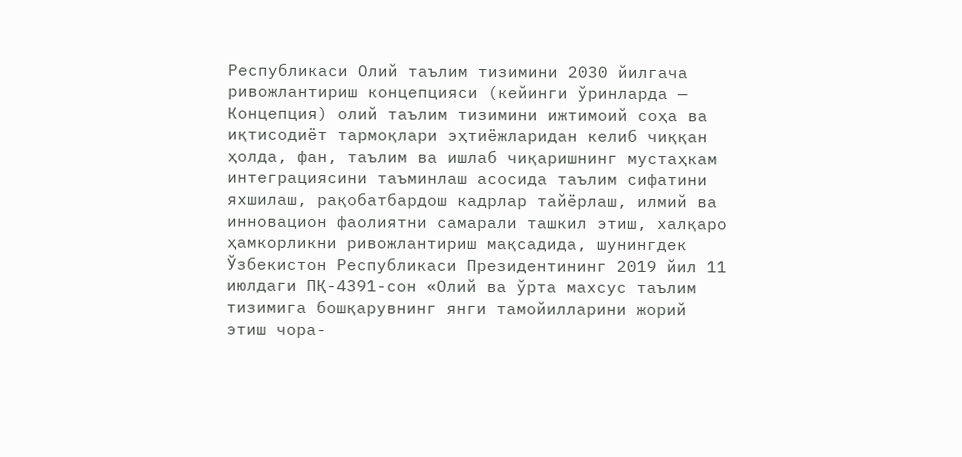Республикаси Олий таълим тизимини 2030 йилгача ривожлантириш концепцияси (кейинги ўринларда — Концепция) олий таълим тизимини ижтимоий соҳа ва иқтисодиёт тармоқлари эҳтиёжларидан келиб чиққан ҳолда, фан, таълим ва ишлаб чиқаришнинг мустаҳкам интеграциясини таъминлаш асосида таълим сифатини яхшилаш, рақобатбардош кадрлар тайёрлаш, илмий ва инновацион фаолиятни самарали ташкил этиш, халқаро ҳамкорликни ривожлантириш мақсадида, шунингдек Ўзбекистон Республикаси Президентининг 2019 йил 11 июлдаги ПҚ-4391-сон «Олий ва ўрта махсус таълим тизимига бошқарувнинг янги тамойилларини жорий этиш чора-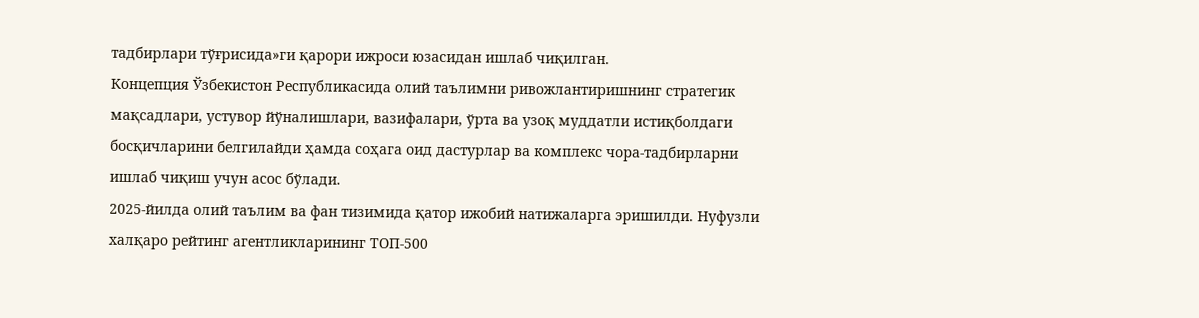тадбирлари тўғрисида»ги қарори ижроси юзасидан ишлаб чиқилган.
Концепция Ўзбекистон Республикасида олий таълимни ривожлантиришнинг стратегик мақсадлари, устувор йўналишлари, вазифалари, ўрта ва узоқ муддатли истиқболдаги босқичларини белгилайди ҳамда соҳага оид дастурлар ва комплекс чора-тадбирларни ишлаб чиқиш учун асос бўлади.
2025-йилда олий таълим ва фан тизимида қатор ижобий натижаларга эришилди. Нуфузли халқаро рейтинг агентликларининг ТОП-500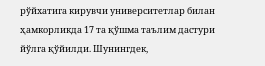рўйхатига кирувчи университетлар билан ҳамкорликда 17 та қўшма таълим дастури йўлга қўйилди. Шунингдек,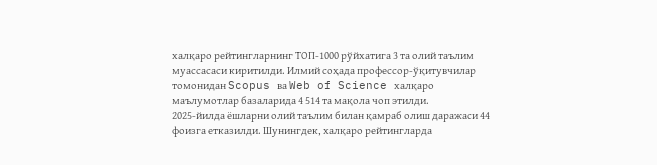халқаро рейтингларнинг ТОП-1000 рўйхатига 3 та олий таълим муассасаси киритилди. Илмий соҳада профессор-ўқитувчилар томонидан Scopus ва Web of Science халқаро маълумотлар базаларида 4 514 та мақола чоп этилди.
2025-йилда ёшларни олий таълим билан қамраб олиш даражаси 44 фоизга етказилди. Шунингдек, халқаро рейтингларда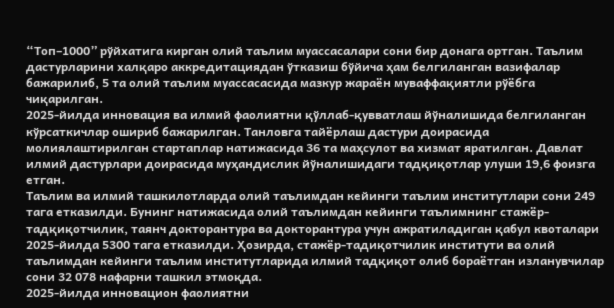“Топ–1000” рўйхатига кирган олий таълим муассасалари сони бир донага ортган. Таълим дастурларини халқаро аккредитациядан ўтказиш бўйича ҳам белгиланган вазифалар бажарилиб, 5 та олий таълим муассасасида мазкур жараён муваффақиятли рўёбга чиқарилган.
2025-йилда инновация ва илмий фаолиятни қўллаб-қувватлаш йўналишида белгиланган кўрсаткичлар ошириб бажарилган. Танловга тайёрлаш дастури доирасида молиялаштирилган стартаплар натижасида 36 та маҳсулот ва хизмат яратилган. Давлат илмий дастурлари доирасида муҳандислик йўналишидаги тадқиқотлар улуши 19,6 фоизга етган.
Таълим ва илмий ташкилотларда олий таълимдан кейинги таълим институтлари сони 249 тага етказилди. Бунинг натижасида олий таълимдан кейинги таълимнинг стажёр-тадқиқотчилик, таянч докторантура ва докторантура учун ажратиладиган қабул квоталари 2025-йилда 5300 тага етказилди. Ҳозирда, стажёр-тадиқотчилик институти ва олий таълимдан кейинги таълим институтларида илмий тадқиқот олиб бораётган изланувчилар сони 32 078 нафарни ташкил этмоқда.
2025-йилда инновацион фаолиятни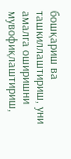бошқариш ва ташкиллаштириш, уни амалга оширишни мувофиқлаштириш,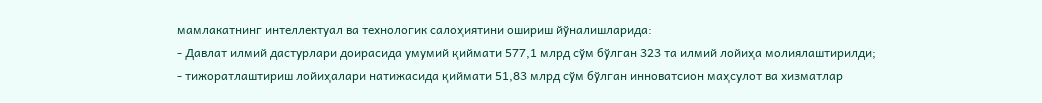мамлакатнинг интеллектуал ва технологик салоҳиятини ошириш йўналишларида:
- Давлат илмий дастурлари доирасида умумий қиймати 577,1 млрд сўм бўлган 323 та илмий лойиҳа молиялаштирилди;
- тижоратлаштириш лойиҳалари натижасида қиймати 51,83 млрд сўм бўлган инноватсион маҳсулот ва хизматлар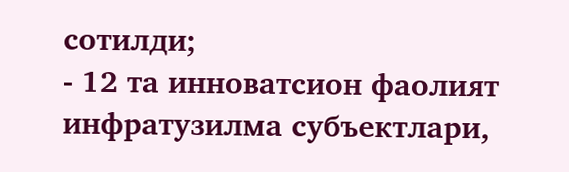сотилди;
- 12 та инноватсион фаолият инфратузилма субъектлари,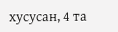хусусан, 4 та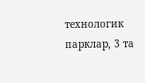технологик парклар, 3 та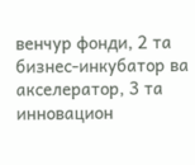венчур фонди, 2 та бизнес-инкубатор ва акселератор, 3 та инновацион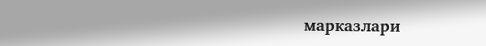марказлари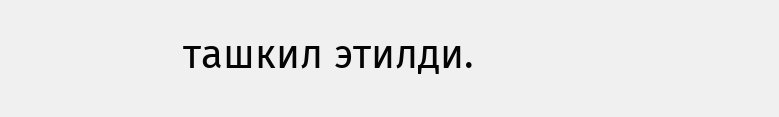ташкил этилди.